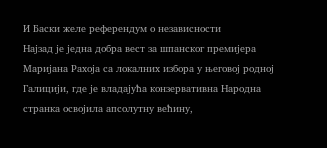И Баски желе референдум о независности
Најзад је једна добра вест за шпанског премијера Маријана Рахоја са локалних избора у његовој родној Галицији, где је владајућа конзервативна Народна странка освојила апсолутну већину,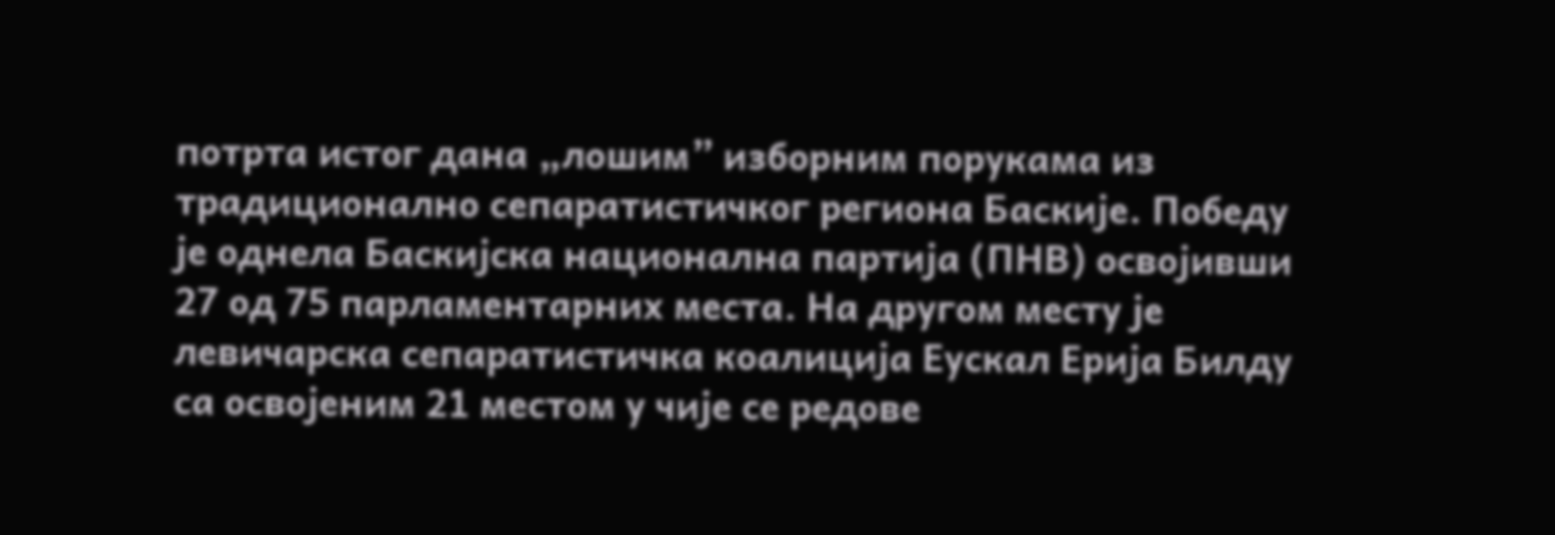потрта истог дана „лошим” изборним порукама из традиционално сепаратистичког региона Баскије. Победу је однела Баскијска национална партија (ПНВ) освојивши 27 од 75 парламентарних места. На другом месту је левичарска сепаратистичка коалиција Еускал Ерија Билду са освојеним 21 местом у чије се редове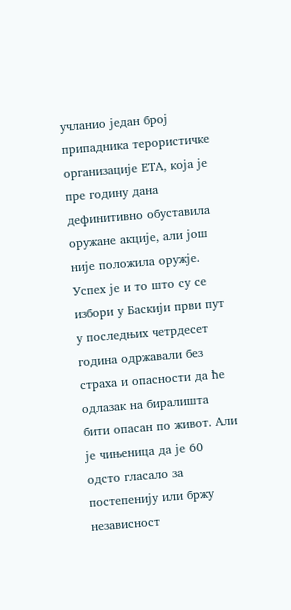учланио један број припадника терористичке организације ЕТА, која је пре годину дана дефинитивно обуставила оружане акције, али још није положила оружје.
Успех је и то што су се избори у Баскији први пут у последњих четрдесет година одржавали без страха и опасности да ће одлазак на биралишта бити опасан по живот. Али је чињеница да је 60 одсто гласало за постепенију или бржу независност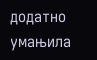додатно умањила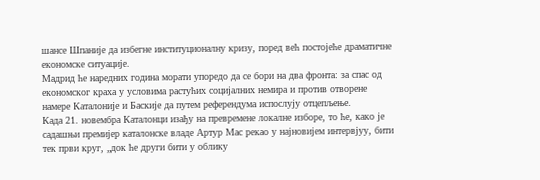шансе Шпаније да избегне институционалну кризу, поред већ постојеће драматичне економске ситуације.
Мадрид ће наредних година морати упоредо да се бори на два фронта: за спас од економског краха у условима растућих социјалних немира и против отворене намере Каталоније и Баскије да путем референдума испослују отцепљење.
Када 21. новембра Каталонци изађу на превремене локалне изборе, то ће, како је садашњи премијер каталонске владе Артур Мас рекао у најновијем интервјуу, бити тек први круг, „док ће други бити у облику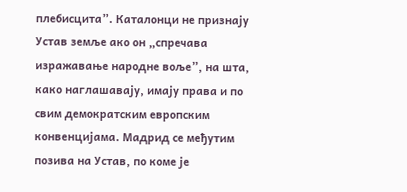плебисцита”. Каталонци не признају Устав земље ако он „спречава изражавање народне воље”, на шта, како наглашавају, имају права и по свим демократским европским конвенцијама. Мадрид се међутим позива на Устав, по коме је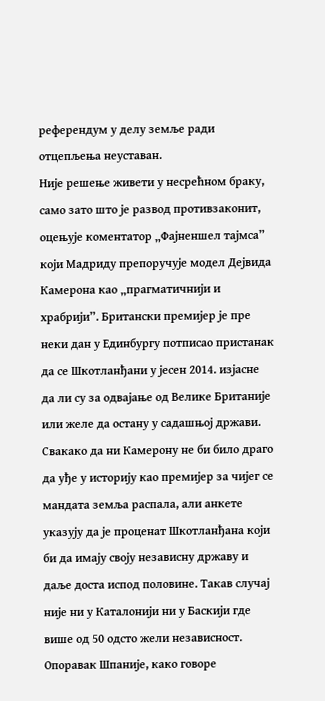референдум у делу земље ради отцепљења неуставан.
Није решење живети у несрећном браку, само зато што је развод противзаконит, оцењује коментатор „Фајненшел тајмса” који Мадриду препоручује модел Дејвида Камерона као „прагматичнији и храбрији”. Британски премијер је пре неки дан у Единбургу потписао пристанак да се Шкотланђани у јесен 2014. изјасне да ли су за одвајање од Велике Британије или желе да остану у садашњој држави. Свакако да ни Камерону не би било драго да уђе у историју као премијер за чијег се мандата земља распала, али анкете указују да је проценат Шкотланђана који би да имају своју независну државу и даље доста испод половине. Такав случај није ни у Каталонији ни у Баскији где више од 50 одсто жели независност.
Опоравак Шпаније, како говоре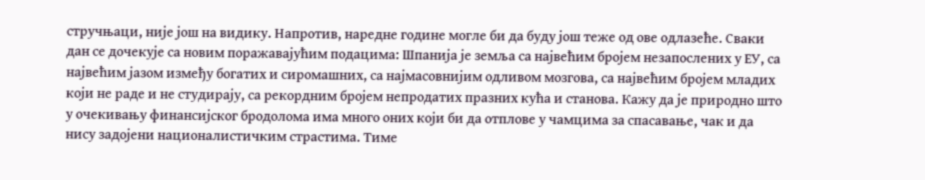стручњаци, није још на видику. Напротив, наредне године могле би да буду још теже од ове одлазеће. Сваки дан се дочекује са новим поражавајућим подацима: Шпанија је земља са највећим бројем незапослених у ЕУ, са највећим јазом између богатих и сиромашних, са најмасовнијим одливом мозгова, са највећим бројем младих који не раде и не студирају, са рекордним бројем непродатих празних кућа и станова. Кажу да је природно што у очекивању финансијског бродолома има много оних који би да отплове у чамцима за спасавање, чак и да нису задојени националистичким страстима. Тиме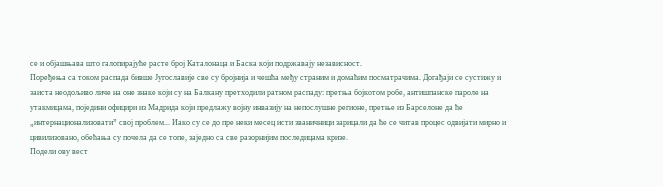се и објашњава што галопирајуће расте број Каталонаца и Баска који подржавају независност.
Поређења са током распада бивше Југославије све су бројнија и чешћа међу страним и домаћим посматрачима. Догађаји се сустижу и заиста неодољиво личе на оне знаке који су на Балкану претходили ратном распаду: претња бојкотом робе, антишпанске пароле на утакмицама, поједини официри из Мадрида који предлажу војну инвазију на непослушне регионе, претње из Барселоне да ће „интернационализовати” свој проблем... Иако су се до пре неки месец исти званичници зарицали да ће се читав процес одвијати мирно и цивилизовано, обећања су почела да се топе, заједно са све разорнијим последицама кризе.
Подели ову вест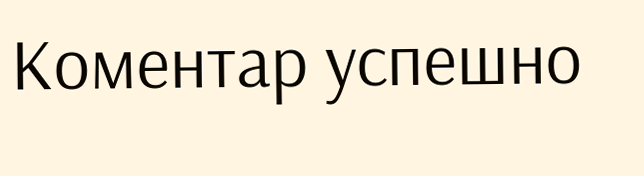Комeнтар успeшно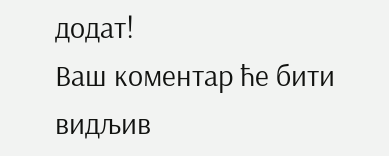додат!
Ваш комeнтар ћe бити видљив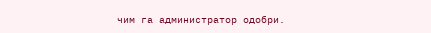чим га администратор одобри.